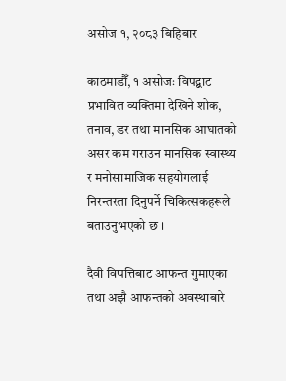असोज १, २०८३ बिहिबार

काठमाडौँ, १ असोजः विपद्बाट प्रभावित व्यक्तिमा देखिने शोक, तनाव, डर तथा मानसिक आघातको असर कम गराउन मानसिक स्वास्थ्य र मनोसामाजिक सहयोगलाई निरन्तरता दिनुपर्ने चिकित्सकहरूले बताउनुभएको छ ।

दैवी विपत्तिबाट आफन्त गुमाएका तथा अझै आफन्तको अवस्थाबारे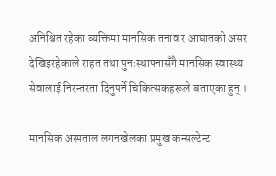अनिश्चित रहेका व्यक्तिमा मानसिक तनाव र आघातको असर देखिइरहेकाले राहत तथा पुनःस्थापनासँगै मानसिक स्वास्थ्य सेवालाई निरन्तरता दिनुपर्ने चिकित्सकहरूले बताएका हुन् ।

मानसिक अस्पताल लगनखेलका प्रमुख कन्सल्टेन्ट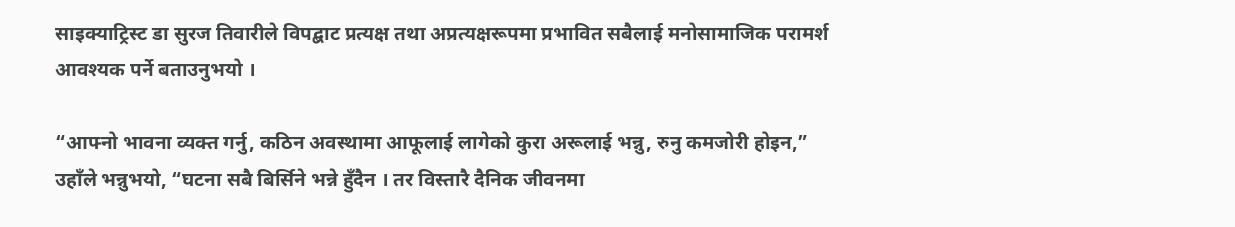साइक्याट्रिस्ट डा सुरज तिवारीले विपद्बाट प्रत्यक्ष तथा अप्रत्यक्षरूपमा प्रभावित सबैलाई मनोसामाजिक परामर्श आवश्यक पर्ने बताउनुभयो ।

“आफ्नो भावना व्यक्त गर्नु, कठिन अवस्थामा आफूलाई लागेको कुरा अरूलाई भन्नु, रुनु कमजोरी होइन,” उहाँले भन्नुभयो, “घटना सबै बिर्सिने भन्ने हुँदैन । तर विस्तारै दैनिक जीवनमा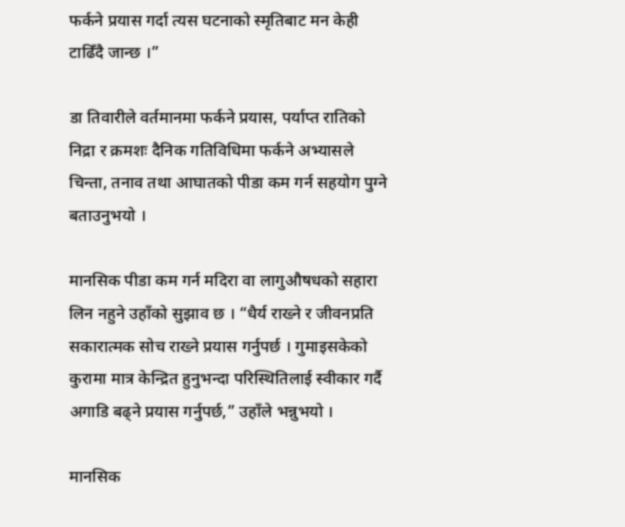फर्कने प्रयास गर्दा त्यस घटनाको स्मृतिबाट मन केही टाढिँदै जान्छ ।”

डा तिवारीले वर्तमानमा फर्कने प्रयास, पर्याप्त रातिको निद्रा र क्रमशः दैनिक गतिविधिमा फर्कने अभ्यासले चिन्ता, तनाव तथा आघातको पीडा कम गर्न सहयोग पुग्ने बताउनुभयो ।

मानसिक पीडा कम गर्न मदिरा वा लागुऔषधको सहारा लिन नहुने उहाँको सुझाव छ । “धैर्य राख्ने र जीवनप्रति सकारात्मक सोच राख्ने प्रयास गर्नुपर्छ । गुमाइसकेको कुरामा मात्र केन्द्रित हुनुभन्दा परिस्थितिलाई स्वीकार गर्दै अगाडि बढ्ने प्रयास गर्नुपर्छ,” उहाँले भन्नुभयो ।

मानसिक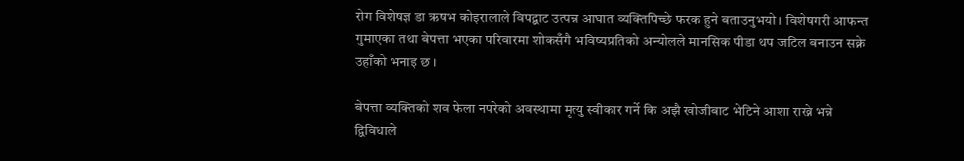रोग विशेषज्ञ डा ऋषभ कोइरालाले विपद्बाट उत्पन्न आघात व्यक्तिपिच्छे फरक हुने बताउनुभयो । विशेषगरी आफन्त गुमाएका तथा बेपत्ता भएका परिवारमा शोकसँगै भविष्यप्रतिको अन्योलले मानसिक पीडा थप जटिल बनाउन सक्ने उहाँको भनाइ छ ।

बेपत्ता व्यक्तिको शव फेला नपरेको अवस्थामा मृत्यु स्वीकार गर्ने कि अझै खोजीबाट भेटिने आशा राख्ने भन्ने द्विविधाले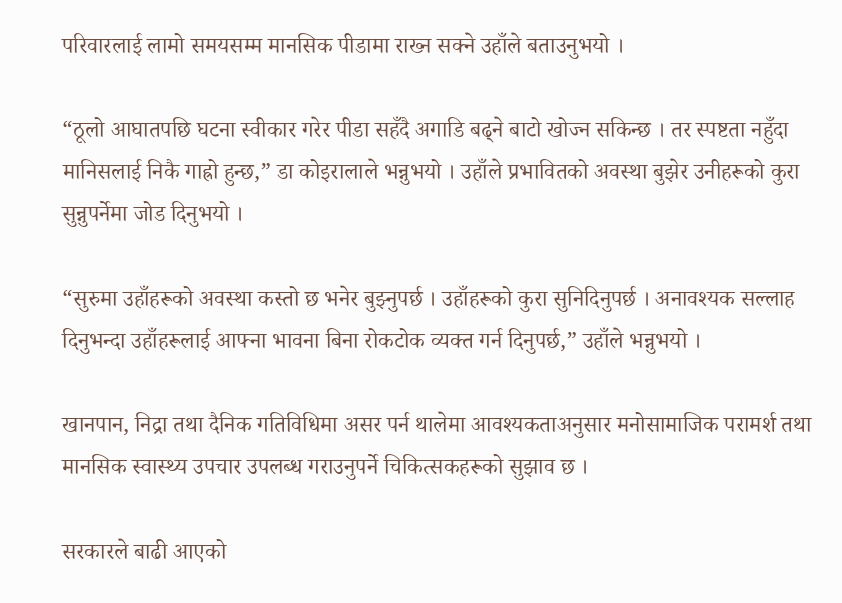परिवारलाई लामो समयसम्म मानसिक पीडामा राख्न सक्ने उहाँले बताउनुभयो ।

“ठूलो आघातपछि घटना स्वीकार गरेर पीडा सहँदै अगाडि बढ्ने बाटो खोज्न सकिन्छ । तर स्पष्टता नहुँदा मानिसलाई निकै गाह्रो हुन्छ,” डा कोइरालाले भन्नुभयो । उहाँले प्रभावितको अवस्था बुझेर उनीहरूको कुरा सुन्नुपर्नेमा जोड दिनुभयो ।

“सुरुमा उहाँहरूको अवस्था कस्तो छ भनेर बुझ्नुपर्छ । उहाँहरूको कुरा सुनिदिनुपर्छ । अनावश्यक सल्लाह दिनुभन्दा उहाँहरूलाई आफ्ना भावना बिना रोकटोक व्यक्त गर्न दिनुपर्छ,” उहाँले भन्नुभयो ।

खानपान, निद्रा तथा दैनिक गतिविधिमा असर पर्न थालेमा आवश्यकताअनुसार मनोसामाजिक परामर्श तथा मानसिक स्वास्थ्य उपचार उपलब्ध गराउनुपर्ने चिकित्सकहरूको सुझाव छ ।

सरकारले बाढी आएको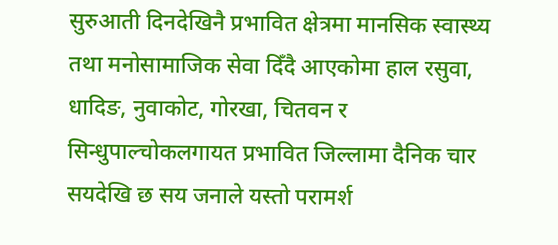सुरुआती दिनदेखिनै प्रभावित क्षेत्रमा मानसिक स्वास्थ्य तथा मनोसामाजिक सेवा दिँदै आएकोमा हाल रसुवा, धादिङ, नुवाकोट, गोरखा, चितवन र सिन्धुपाल्चोकलगायत प्रभावित जिल्लामा दैनिक चार सयदेखि छ सय जनाले यस्तो परामर्श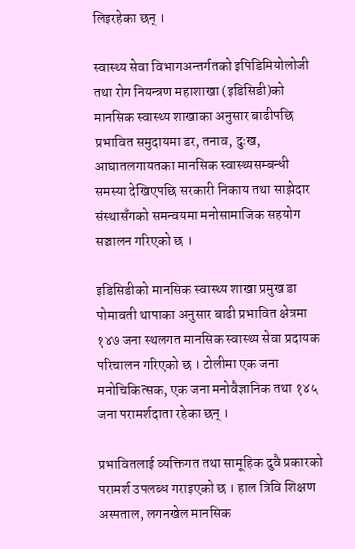लिइरहेका छन् ।

स्वास्थ्य सेवा विभागअन्तर्गतको इपिडिमियोलोजी तथा रोग नियन्त्रण महाशाखा (इडिसिडी)को मानसिक स्वास्थ्य शाखाका अनुसार बाढीपछि प्रभावित समुदायमा डर, तनाव, दुःख, आघातलगायतका मानसिक स्वास्थ्यसम्बन्धी समस्या देखिएपछि सरकारी निकाय तथा साझेदार संस्थासँगको समन्वयमा मनोसामाजिक सहयोग सञ्चालन गरिएको छ ।

इडिसिडीको मानसिक स्वास्थ्य शाखा प्रमुख डा पोमावती थापाका अनुसार बाढी प्रभावित क्षेत्रमा १४७ जना स्थलगत मानसिक स्वास्थ्य सेवा प्रदायक परिचालन गरिएको छ । टोलीमा एक जना मनोचिकित्सक, एक जना मनोवैज्ञानिक तथा १४५ जना परामर्शदाता रहेका छन् ।

प्रभावितलाई व्यक्तिगत तथा सामूहिक दुवै प्रकारको परामर्श उपलब्ध गराइएको छ । हाल त्रिवि शिक्षण अस्पताल, लगनखेल मानसिक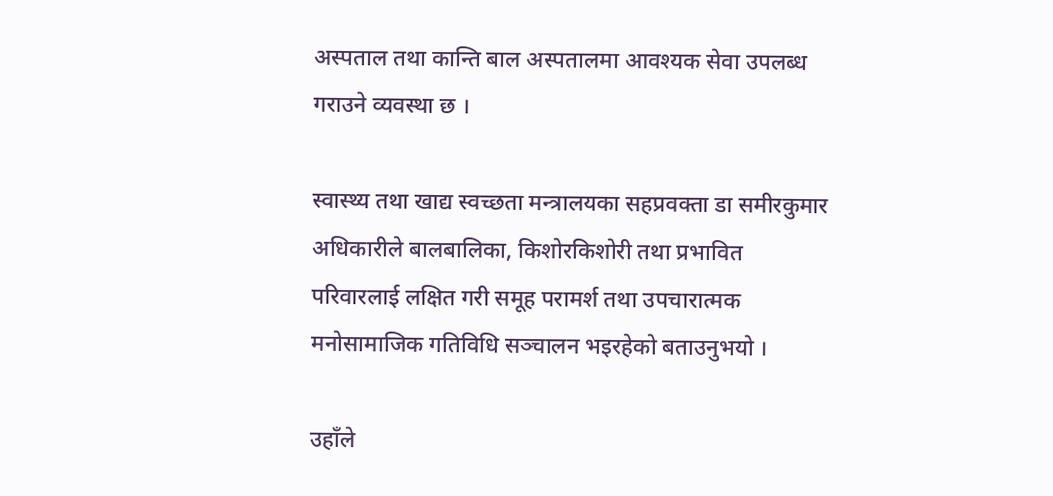अस्पताल तथा कान्ति बाल अस्पतालमा आवश्यक सेवा उपलब्ध गराउने व्यवस्था छ ।

स्वास्थ्य तथा खाद्य स्वच्छता मन्त्रालयका सहप्रवक्ता डा समीरकुमार अधिकारीले बालबालिका, किशोरकिशोरी तथा प्रभावित परिवारलाई लक्षित गरी समूह परामर्श तथा उपचारात्मक मनोसामाजिक गतिविधि सञ्चालन भइरहेको बताउनुभयो ।

उहाँले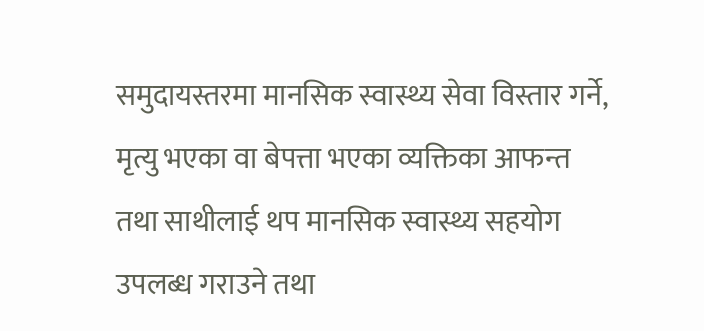समुदायस्तरमा मानसिक स्वास्थ्य सेवा विस्तार गर्ने, मृत्यु भएका वा बेपत्ता भएका व्यक्तिका आफन्त तथा साथीलाई थप मानसिक स्वास्थ्य सहयोग उपलब्ध गराउने तथा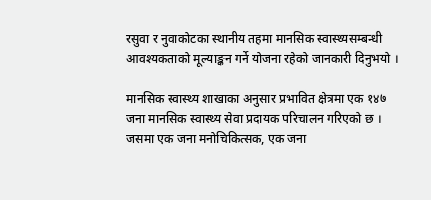रसुवा र नुवाकोटका स्थानीय तहमा मानसिक स्वास्थ्यसम्बन्धी आवश्यकताको मूल्याङ्कन गर्ने योजना रहेको जानकारी दिनुभयो ।

मानसिक स्वास्थ्य शाखाका अनुसार प्रभावित क्षेत्रमा एक १४७ जना मानसिक स्वास्थ्य सेवा प्रदायक परिचालन गरिएको छ । जसमा एक जना मनोचिकित्सक, एक जना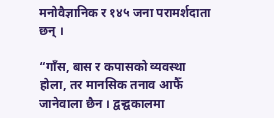मनोवैज्ञानिक र १४५ जना परामर्शदाता  छन् ।

“गाँस, बास र कपासको व्यवस्था होला, तर मानसिक तनाव आफैँ जानेवाला छैन । द्वन्द्वकालमा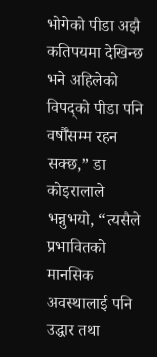भोगेको पीडा अझै कतिपयमा देखिन्छ भने अहिलेको विपद्को पीडा पनि वर्षौँसम्म रहन सक्छ,” डा कोइरालाले भन्नुभयो, “त्यसैले प्रभावितको मानसिक अवस्थालाई पनि उद्धार तथा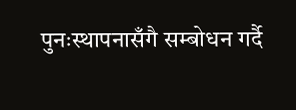पुनःस्थापनासँगै सम्बोधन गर्दै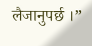लैजानुपर्छ ।”